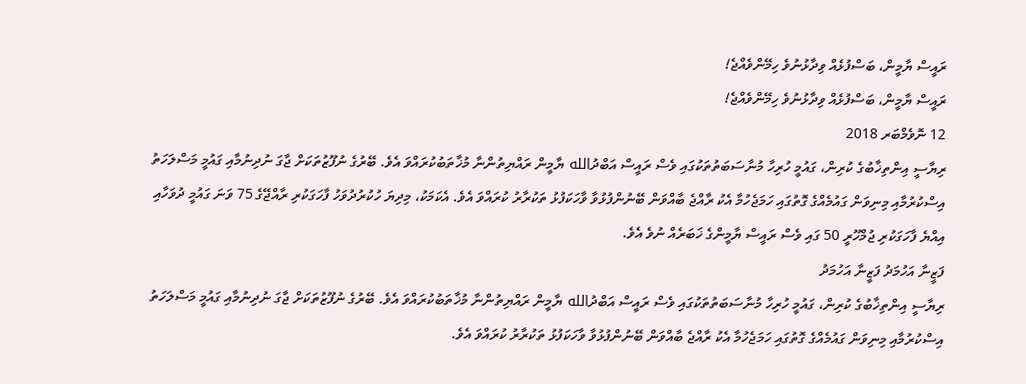ރައީސް ޔާމީން، ބަސްފުޅެއް ވިދާޅުނުވެ ހިމޭންވެއްޖެ!
ރައީސް ޔާމީން، ބަސްފުޅެއް ވިދާޅުނުވެ ހިމޭންވެއްޖެ!
12 ނޮވެމްބަރ 2018
ރިޔާސީ އިންތިޚާބުގެ ކުރިން، ގައުމީ ހުރިހާ މުނާސަބަތުތަކުގައި ވެސް ރައީސް އަބްދުالله ޔާމީން ރައްޔިތުންނާ މުޚާތަބުކުރައްވަ އެވެ. ބޭރުގެ ނުފޫޒުތަކަށް ޖާގަ ނުދިނުމާއި ގައުމީ މަސްލަހަތު އިސްކުރުމާއި މިނިވަން ގައުމެއްގެ ގޮތުގައި ހަމަޖެހުމާ އެކު ރާއްޖެ ބާއްވަން ބޭނުންފުޅުވާ ވާހަކަފުޅު ތަކުރާރު ކުރައްވަ އެވެ. އެކަމަކު، މިދިޔަ ހުކުރުދުވަހު ފާހަގަކުރި ރާއްޖޭގެ 75 ވަނަ ގައުމީ ދުވަހާއި އިއްޔެ ފާހަގަކުރި ޖުމްހޫރީ 50 ގައި ވެސް ރައީސް ޔާމީންގެ ޚަބަރެއް ނުވެ އެވެ.
ފަޒީނާ އަހުމަދު ފަޒީނާ އަހުމަދު
ރިޔާސީ އިންތިޚާބުގެ ކުރިން، ގައުމީ ހުރިހާ މުނާސަބަތުތަކުގައި ވެސް ރައީސް އަބްދުالله ޔާމީން ރައްޔިތުންނާ މުޚާތަބުކުރައްވަ އެވެ. ބޭރުގެ ނުފޫޒުތަކަށް ޖާގަ ނުދިނުމާއި ގައުމީ މަސްލަހަތު އިސްކުރުމާއި މިނިވަން ގައުމެއްގެ ގޮތުގައި ހަމަޖެހުމާ އެކު ރާއްޖެ ބާއްވަން ބޭނުންފުޅުވާ ވާހަކަފުޅު ތަކުރާރު ކުރައްވަ އެވެ.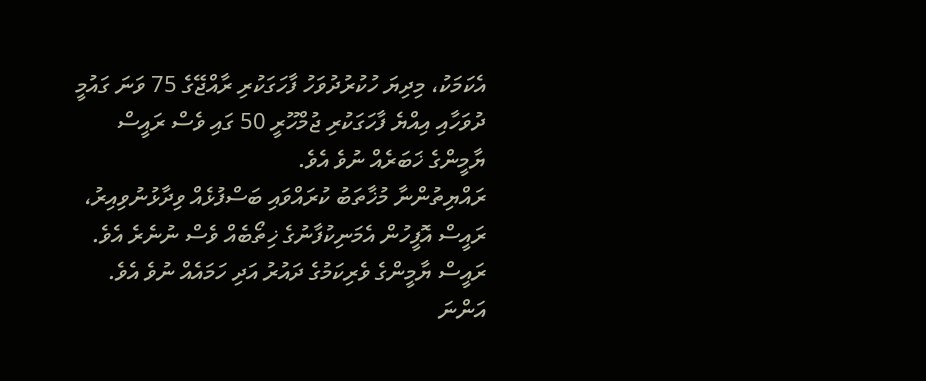އެކަމަކު، މިދިޔަ ހުކުރުދުވަހު ފާހަގަކުރި ރާއްޖޭގެ 75 ވަނަ ގައުމީ ދުވަހާއި އިއްޔެ ފާހަގަކުރި ޖުމްހޫރީ 50 ގައި ވެސް ރައީސް ޔާމީންގެ ޚަބަރެއް ނުވެ އެވެ.
ރައްޔިތުންނާ މުޚާތަބު ކުރައްވައި ބަސްފުޅެއް ވިދާޅުނުވިއިރު، ރައީސް އޮފީހުން އެމަނިކުފާނުގެ ޚިތޯބެއް ވެސް ނުނެރެ އެވެ. ރައީސް ޔާމީންގެ ވެރިކަމުގެ ދައުރު އަދި ހަމައެއް ނުވެ އެވެ. އަންނަ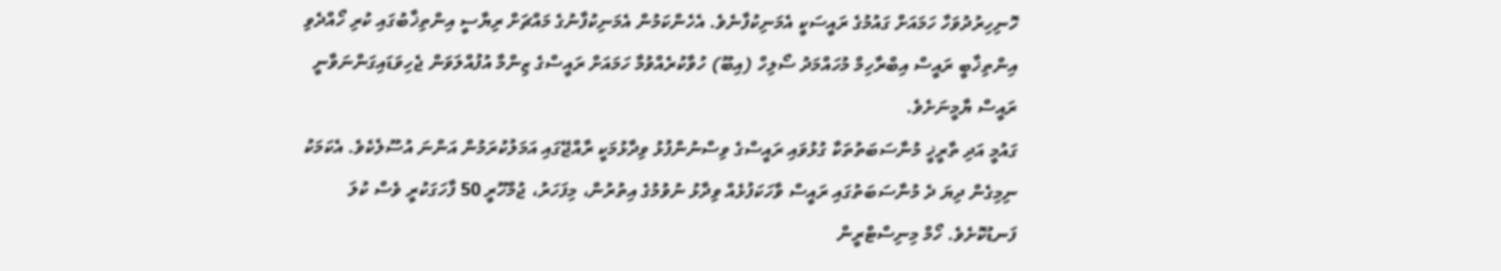ހޮނިހިރުދުވަހާ ހަމައަށް ގައުމުގެ ރައީސަކީ އެމަނިކުފާނެވެ. އެހެންކަމުން އެމަނިކުފާނުގެ މައްޗަށް ރިޔާސީ އިންތިޚާބުގައި ކުރި ހޯއްދެވި އިންތިޚާބީ ރައީސް އިބްރާހިމް މުހައްމަދު ސޯލިހް (އިބޫ) ހުވާކުރެއްވުމާ ހަމައަށް ރައީސްގެ ޒިންމާ އުފުއްލަވަން ޖެހިވަޑައިގަންނަވާނީ ރައީސް ޔާމީނަށެވެ.
ގައުމީ އަދި ތާރީޚީ މުނާސަބަތުތަކާ ގުޅުވައި ރައީސްގެ ވިސްނުންފުޅު ވިދާޅުމަކީ ރާއްޖޭގައި އަމަލުކުރަމުން އަންނަ އުސޫލެކެވެ. އެކަމަކު ނިމިގެން ދިޔަ ދެ މުނާސަބަތުގައި ރައީސް ވާހަކަފުޅެއް ވިދާޅު ނުވުމުގެ އިތުރުން، މިފަހަރު، ޖުމްހޫރީ 50 ފާހަގަކުރީ ވެސް ކުލަ ފަނޑުކޮށެވެ. ހޯމް މިނިސްޓްރީން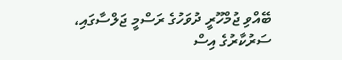ބޭއްވި ޖުމްހޫރީ ދުވަހުގެ ރަސްމީ ޖަލްސާގައި، ސަރުކާރުގެ އިސް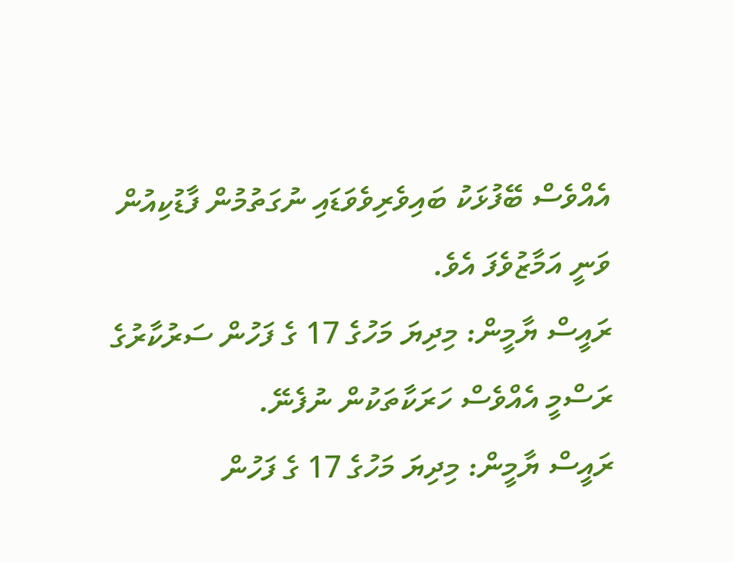އެއްވެސް ބޭފުޅަކު ބައިވެރިވެވަޑައި ނުގަތުމުން ފާޑުކިއުން ވަނީ އަމާޒުވެފަ އެވެ.
ރައީސް ޔާމީން: މިދިޔަ މަހުގެ 17 ގެ ފަހުން ސަރުކާރުގެ ރަސްމީ އެއްވެސް ހަރަކާތަކުން ނުފެނޭ.
ރައީސް ޔާމީން: މިދިޔަ މަހުގެ 17 ގެ ފަހުން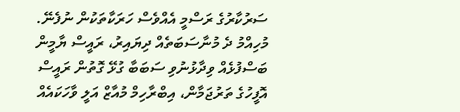ސަރުކާރުގެ ރަސްމީ އެއްވެސް ހަރަކާތަކުން ނުފެނޭ.
މުހިއްމު ދެ މުނާސަބަތެއް ދިޔައިރު، ރައީސް ޔާމީން ބަސްފުޅެއް ވިދާޅުނުވި ސަބަބާ ގުޅޭ ގޮތުން ރައީސް އޮފީހުގެ ތަރުޖަމާން، އިބްރާހިމް މުއާޒް އަލީ ވާހަކައެއް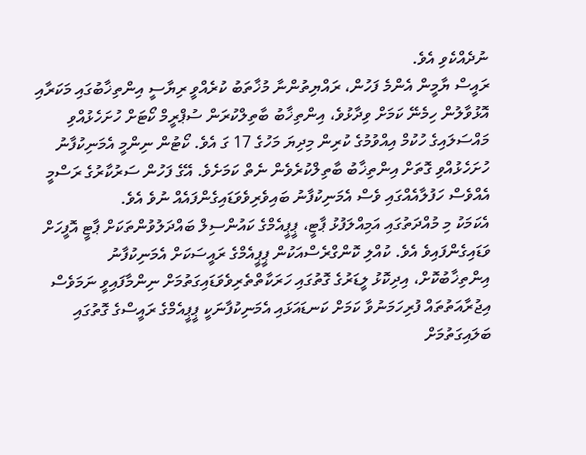ނުދެއްކެވި އެވެ.
ރައީސް ޔާމީން އެންމެ ފަހުން، ރައްޔިތުންނާ މުޚާތަބު ކުރެއްވީ ރިޔާސީ އިންތިޚާބުގައި މަކަރާއި އޮޅުވާލުން ހިމެނޭ ކަމަށް ވިދާޅުވެ، އިންތިޚާބު ބާތިލްކުރަން ސުޕްރީމް ކޯޓަށް ހުށަހެޅުއްވި މައްސަލައިގެ ހުކުމް އިއްވުމުގެ ކުރިން މިދިޔަ މަހުގެ 17 ގަ އެވެ. ކޯޓުން ނިންމީ އެމަނިކުފާނު ހުށަހެޅުއްވި ގޮތަށް އިންތިޚާބު ބާތިލްކުރެވެން ނެތް ކަމަށެވެ. އޭގެ ފަހުން ސަރުކާރުގެ ރަސްމީ އެއްވެސް ހަފުލާއެއްގައި ވެސް އެމަނިކުފާނު ބައިވެރިވެވަޑައިގެންފައެއް ނުވެ އެވެ.
އެކަމަކު މި މުއްދަތުގައި އަމިއްލަފުޅު ޕާޓީ، ޕީޕީއެމްގެ ކައުންސިލް ބައްދަލުވުންތަކަށް ޕާޓީ އޮފީހަށް ވަޑައިގެންފައިވެ އެވެ. ކުއްލި ކޮންގްރެސްއަކުން ޕީޕީއެމްގެ ރައީސަކަށް އެމަނިކުފާނު އިންތިޚާބުކޮށް، އިދިކޮޅު ލީޑަރުގެ ގޮތުގައި ހަރަކާތްތެރިވެވަޑައިގަތުމަށް ނިންމާފައިވީ ނަމަވެސް އިޖުރާއަތުތައް ފުރިހަމަނުވާ ކަމަށް ކަނޑައަޅައި އެމަނިކުފާނަކީ ޕީޕީއެމްގެ ރައީސްގެ ގޮތުގައި ބަލައިގަތުމަށް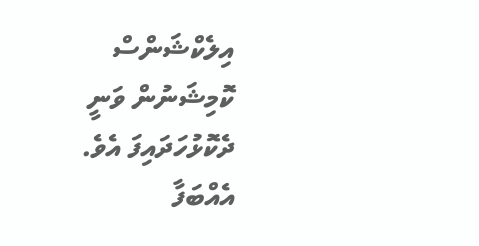އިލެކްޝަންސް ކޮމިޝަނުން ވަނީ ދެކޮޅުހަދައިފަ އެވެ.
އެއްބަފާ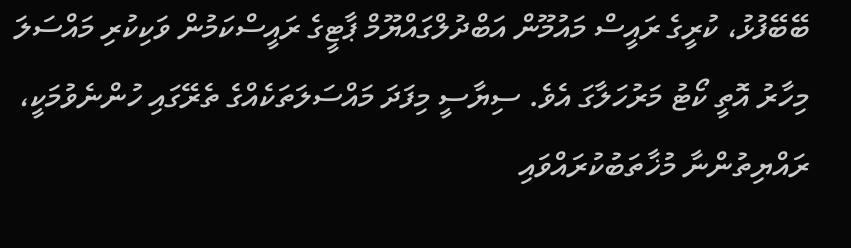ބޭބޭފުޅު، ކުރީގެ ރައީސް މައުމޫން އަބްދުލްގައްޔޫމް ޕާޓީގެ ރައީސްކަމުން ވަކިކުރި މައްސަލަ މިހާރު އޮތީ ކޯޓު މަރުހަލާގަ އެވެ. ސިޔާސީ މިފަދަ މައްސަލަތަކެއްގެ ތެރޭގައި ހުންނެވުމަކީ، ރައްޔިތުންނާ މުޚާތަބުކުރައްވައި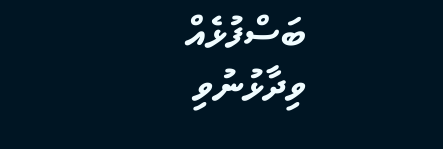ބަސްފުޅެއް ވިދާޅުނުވި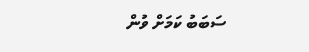ސަބަބު ކަމަށް ވުން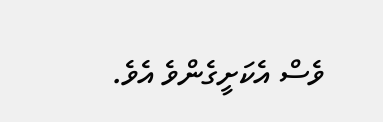ވެސް އެކަށީގެންވެ އެވެ.